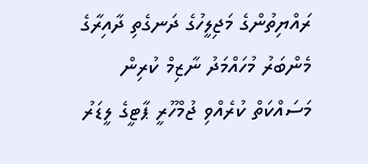ރައްޔިތުންގެ މަޖިލީހުގެ ދަނގެތި ދާއިރާގެ މެންބަރު މުހައްމަދު ނާޒިމް ކުރިން މަސައްކަތް ކުރެއްވި ޖުމްހޫރީ ޕާޓީގެ ލީޑަރު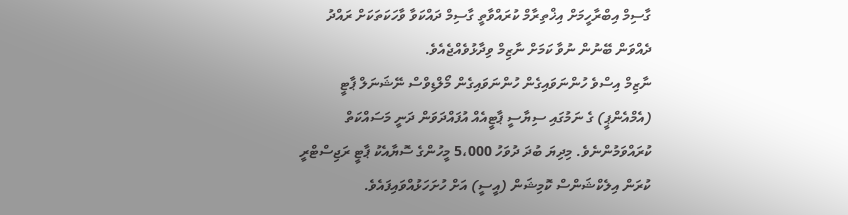ގާސިމް އިބްރާހީމަށް އިޚްތިރާމް ކުރައްވާތީ ގާސިމް ދައްކަވާ ވާހަކަތަކަށް ރައްދު ދެއްވަން ބޭނުން ނުވާ ކަމަށް ނާޒިމް ވިދާޅުވެއްޖެއެވެ.
ނާޒިމް އިސްވެ ހުންނަވައިގެން ހުންނަވައިގެން މޯލްޑިވްސް ނޭޝަނަލް ޕާޓީ (އެމްއެންޕީ) ގެ ނަމުގައި ސިޔާސީ ޕާޓީއެއް އުފައްދަވަން ދަނީ މަސައްކަތް ކުރައްވަމުންނެވެ. މިދިޔަ ބުދަ ދުވަހު 5،000 މީހުންގެ ސޮޔާއެކު ޕާޓީ ރަޖިސްޓްރީ ކުރަން އިލެކްޝަންސް ކޮމިޝަން (އީސީ) އަށް ހުށަހަޅުއްވައިފައެވެ.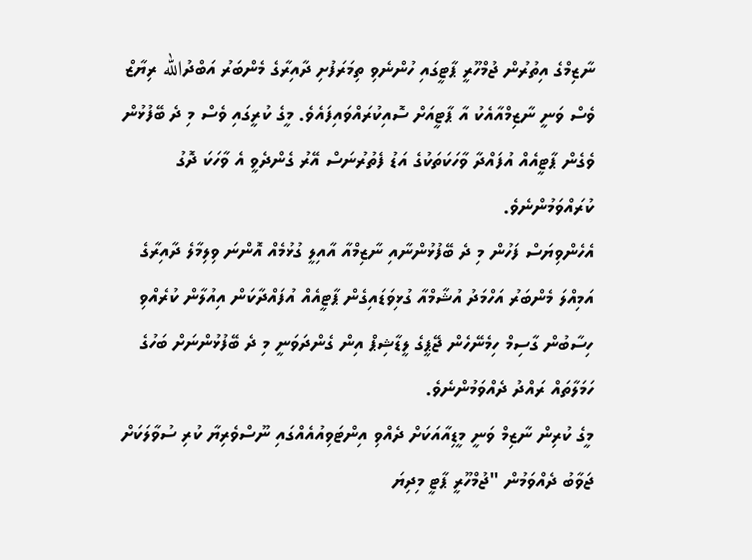ނާޒިމްގެ އިތުރުން ޖުމްހޫރީ ޕާޓީގައި ހުންނެވި ތިމަރަފުށި ދާއިރާގެ މެންބަރު އަބްދުالله ރިޔާޒް ވެސް ވަނީ ނާޒިމްއާއެކު އާ ޕާޓީއަށް ސޮއިކުރައްވައިފައެވެ. މީގެ ކުރީގައި ވެސް މި ދެ ބޭފުޅުން ވެގެން ޕާޓީއެއް އުފައްދާ ވާހަކަތަކުގެ އަޑު ފެތުރުނަސް އޭރު ގެންދެވީ އެ ވާހަކަ ދޮގު ކުރައްވަމުންނެވެ.
އެހެންވިޔަސް ފަހުން މި ދެ ބޭފުޅުންނާއި ނާޒިމްއާ އާއިލީ ގުޅުމެއް އޮންނަ ވިލިމާލެ ދާއިރާގެ އަމިއްލަ މެންބަރު އަހްމަދު އުޝާމްއާ ގުޅިވަޑައިގެން ޕާޓީއެއް އުފައްދާކަން އިއުލާން ކުރެއްވި ހިސާބުން ގާސިމް ހިމެނޭހެން ޖޭޕީގެ ލީޑާޝިޕް އިން ގެންދަވަނީ މި ދެ ބޭފުޅުންނަށް ބަހުގެ ހަމަލާތައް ރައްދު ދެއްވަމުންނެވެ.
މީގެ ކުރިން ނާޒިމް ވަނީ މީޑިއާއަކަށް ދެއްވި އިންޓަވިއުއެއްގައި ނޫސްވެރިޔާ ކުރި ސުވާލަކަށް ޖަވާބު ދެއްވަމުން "ޖުމްހޫރީ ޕާޓީ މިދިޔަ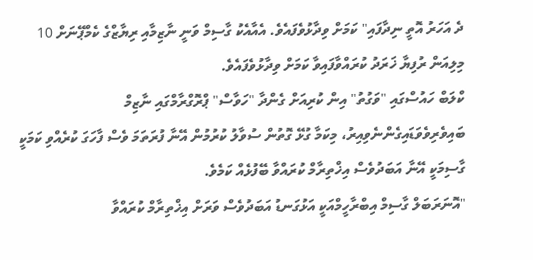ދެ އަހަރު އޮތީ ނިދާފައި" ކަމަށް ވިދާޅުވެފައެވެ. އެއާއެކު ގާސިމް ވަނީ ނާޒިމާއި ރިޔާޒްގެ ކެމްޕޭނަށް 10 މިލިއަން ރުފިޔާ ޚަރަދު ކުރައްވާފައިވާ ކަމަށް ވިދާޅުވެފައެވެ.
ކްލަބް ހައުސްގައި "ވަގުތު" އިން ކުރިއަށް ގެންދާ "ހަވާސް" ޕްރޮގްރާމްގައި ނާޒިމް ބައިވެރިވެވަޑައިގެންނެވިއިރު، މިކަމާ ގުޅޭ ގޮތުން ސުވާލު ކުރުމުން އޭނާ ފުރަތަމަ ވެސް ފާހަގަ ކުރެއްވި ކަމަކީ ގާސިމަކީ އޭނާ އަބަދުވެސް އިޚްތިރާމް ކުރައްވާ ބޭފުޅެއް ކަމެވެ.
"އޮނަރަބަލް ގާސިމް އިބްރާހީމްއަކީ އަޅުގަނޑު އަބަދުވެސް ވަރަށް އިޚްތިރާމް ކުރައްވާ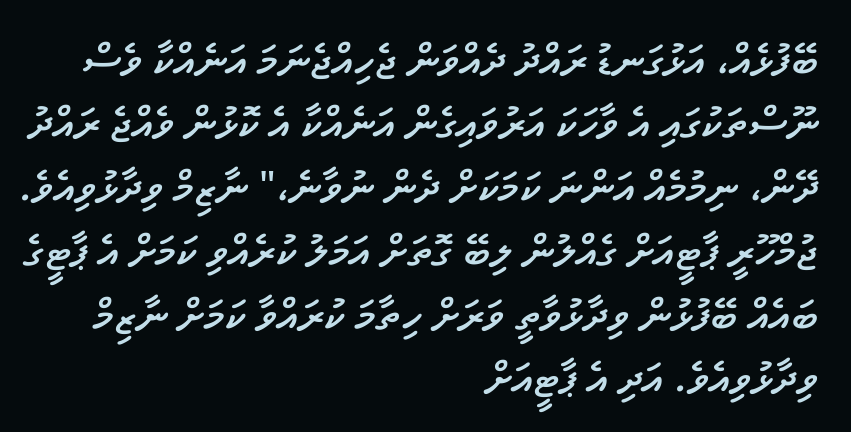ބޭފުޅެއް، އަޅުގަނޑު ރައްދު ދެއްވަން ޖެހިއްޖެނަމަ އަނެއްކާ ވެސް ނޫސްތަކުގައި އެ ވާހަކަ އަރުވައިގެން އަނެއްކާ އެ ކޮޅުން ވެއްޖެ ރައްދު ދޭން، ނިމުމެއް އަންނަ ކަމަކަށް ދެން ނުވާނެ،" ނާޒިމް ވިދާޅުވިއެވެ.
ޖުމްހޫރީ ޕާޓީއަށް ގެއްލުން ލިބޭ ގޮތަށް އަމަލު ކުރެއްވި ކަމަށް އެ ޕާޓީގެ ބައެއް ބޭފުޅުން ވިދާޅުވާތީ ވަރަށް ހިތާމަ ކުރައްވާ ކަމަށް ނާޒިމް ވިދާޅުވިއެވެ. އަދި އެ ޕާޓީއަށް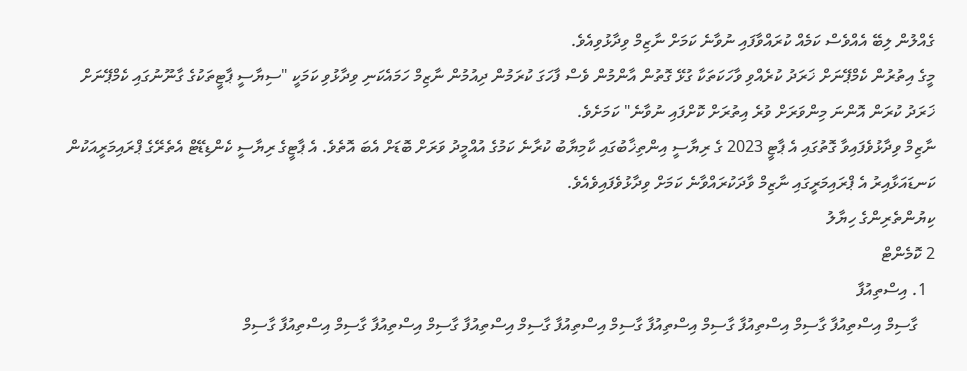ގެއްލުން ލިބޭ އެއްވެސް ކަމެއް ކުރައްވާފައި ނުވާނެ ކަމަށް ނާޒިމް ވިދާޅުވިއެވެ.
މީގެ އިތުރުން ކެމްޕޭނަށް ޚަރަދު ކުރެއްވި ވާހަކަތަކާ ގުޅޭ ގޮތުން އާންމުން ވެސް ފާހަގަ ކުރަމުން ދިއުމުން ނާޒިމް ހަމައެކަނި ވިދާޅުވި ކަމަކީ "ސިޔާސީ ޕާޓީތަކުގެ ގާނޫނުގައި ކެމްޕޭނަށް ޚަރަދު ކުރަން އޮންނަ މިންވަރަށް ވުރެ އިތުރަށް ކޮށްފައި ނުވާނެ" ކަމަށެވެ.
ނާޒިމް ވިދާޅުވެފައިވާ ގޮތުގައި އެ ޕާޓީ 2023 ގެ ރިޔާސީ އިންތިޚާބުގައި ކާމިޔާބު ކުރާނެ ކަމުގެ އުއްމީދު ވަރަށް ބޮޑަށް އެބަ އޮތެވެ. އެ ޕާޓީގެ ރިޔާސީ ކެންޑިޑޭޓް އެތެރޭގެ ޕްރައިމަރީއަކުން ކަނޑައަޅާއިރު އެ ޕްރައިމަރީގައި ނާޒިމް ވާދަކުރައްވާނެ ކަމަށް ވިދާޅުވެފައިވެއެވެ.
ކިޔުންތެރިންގެ ހިޔާލު
2 ކޮމެންޓް
  1. އިސްތިއުފާ
    ގާސިމް އިސްތިއުފާ ގާސިމް އިސްތިއުފާ ގާސިމް އިސްތިއުފާ ގާސިމް އިސްތިއުފާ ގާސިމް އިސްތިއުފާ ގާސިމް އިސްތިއުފާ ގާސިމް އިސްތިއުފާ ގާސިމް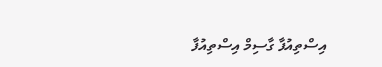އިސްތިއުފާ ގާސިމް އިސްތިއުފާ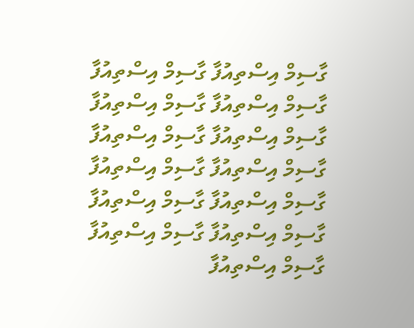ގާސިމް އިސްތިއުފާ ގާސިމް އިސްތިއުފާ ގާސިމް އިސްތިއުފާ ގާސިމް އިސްތިއުފާ ގާސިމް އިސްތިއުފާ ގާސިމް އިސްތިއުފާ ގާސިމް އިސްތިއުފާ ގާސިމް އިސްތިއުފާ ގާސިމް އިސްތިއުފާ ގާސިމް އިސްތިއުފާ ގާސިމް އިސްތިއުފާ ގާސިމް އިސްތިއުފާ ގާސިމް އިސްތިއުފާ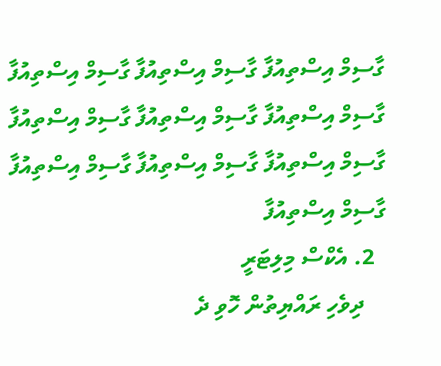ގާސިމް އިސްތިއުފާ ގާސިމް އިސްތިއުފާ ގާސިމް އިސްތިއުފާ ގާސިމް އިސްތިއުފާ ގާސިމް އިސްތިއުފާ ގާސިމް އިސްތިއުފާ ގާސިމް އިސްތިއުފާ ގާސިމް އިސްތިއުފާ ގާސިމް އިސްތިއުފާ ގާސިމް އިސްތިއުފާ
  2. އެކްސް މިލިޓަރީ
    ދިވެހި ރައްޔިތުން ހޮވި ދެ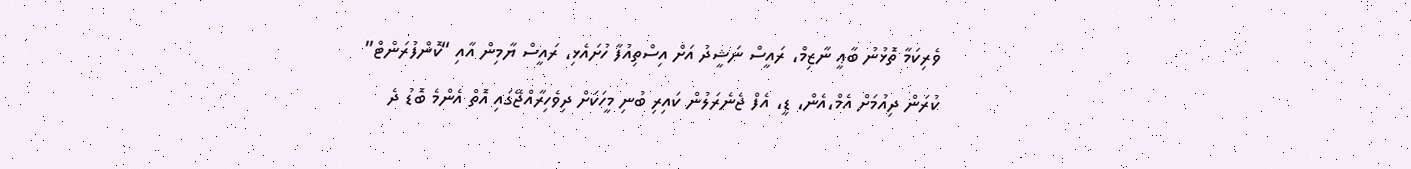ވެރިކަމާ ތޮޅުނު ބާޢީ ނާޒިމް، ރައީސް ނަޝީދު އަށް އިސްތިއުފާ ހުށައެޅި، ރައީސް ޔާމިން އާއި “ކޮންފުރަންޓް” ކުރަން ދިއުމަށް އެމް،އެން، ޑީ، އެފް ޖެނެރަލުން ކައިރި ބުނި މީހަކަށް ދިވެހިރާއްޖޭގައި އޮތް އެންމެ ބޮޑު ދެ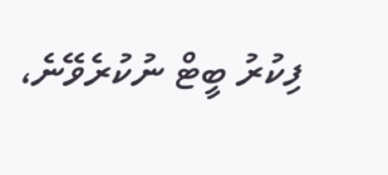ފިކުރު ބީޓް ނުކުރެވޭނެ،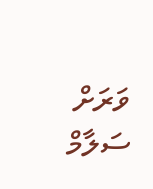ވަރަށް ސަލާމް